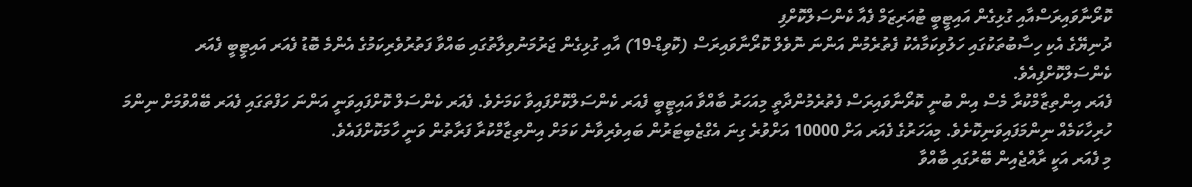ކޮރޯނާވައިރަސްއާއި ގުޅިގެން އައިޓީބީ ޓުއަރިޒަމް ފެއާ ކެންސަލްކޮށްފި
ދުނިޔޭގެ އެކި ހިސާބުތަކުގައި ހަލުވިކަމާއެކު ފެތުރެމުން އަންނަ ނޮވެލް ކޮރޯނާވައިރަސް (ކޮވިޑް-19) އާއި ގުޅިގެން ޖަރުމަނުވިލާތުގައި ބައްވާ ފަތުރުވެރިކަމުގެ އެންމެ ބޮޑު ފެއަރ އައިޓީބީ ފެއަރ ކެންސަލްކޮށްފިއެވެ.
ފެއަރ އިންތިޒާމްކުރާ މެސް އިން ބުނީ ކޮރޯނާވައިރަސް ފެތުރެމުންދާތީ މިއަހަރު ބާއްވާ އައިޓީބީ ފެއަރ ކެންސަލްކޮށްފައިވާ ކަމަށެވެ. ފެއަރ ކެންސަލް ކޮށްފައިވަނީ އަންނަ ހަފްތަގައި ފެއަރ ބޭއްވުމަށް ނިންމަ ހުރިހާކަމެއް ނިންމަފައިވަނިކޮށެވެ. މިއަހަރުގެ ފެއަރ އަށް 10000 އަށްވުރެ ގިނަ އެގްޒެބިޓަރުން ބައިވެރިވާނެ ކަމަށް އިންތިޒާމްކުރާ ފަރާތުން ވަނީ ހާމަކޮށްފައެވެ.
މި ފެއަރ އަކީ ރާއްޖެއިން ބޭރުގައި ބާއްވާ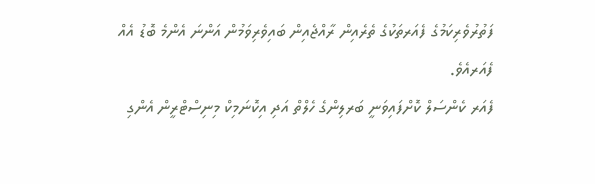ފަތުރުވެރިކަމުގެ ފެއަރތަކުގެ ތެރެއިން ރާއްޖެއިން ބައިވެރިވަމުން އަންނަ އެންމެ ބޮޑު އެއް ފެއަރއެވެ.
ފެއަރ ކެންސަލް ކޮށްފައިވަނީ ބަރލިންގެ ހެލްތް އަދި އިކޮނަމިކް މިނިސްޓްރީން އެންގި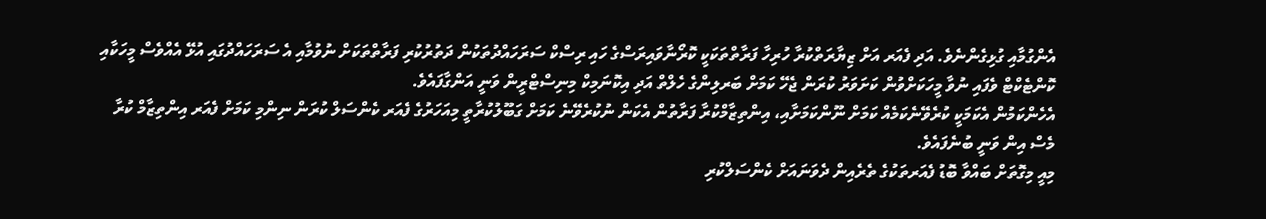އެންގުމާއި ގުޅިގެންނެވެ. އަދި ފެއަރ އަށް ޒިޔާރަތްކުރާ ހުރިހާ ފަރާތްތަކަކީ ކޮރޯނާވައިރަސްގެ ހައި ރިސްކް ސަރަހައްދުތަކުން ދަތުރުކުރި ފަރާތްތަކަށް ނުވުމާއި އެ ސަރަހައްދުގައި އުޅޭ އެއްވެސް މީހަކާއި ކޮންޓެކްޓް ވެފައި ނުވާ މީހަކަށްވުން ކަށަވަރު ކުރަން ޖެހޭ ކަމަށް ބަރލިންގެ ހެލްތް އަދި އިކޮނަމިކް މިނިސްޓްރީން ވަނީ އަންގާފައެވެ.
އެހެންކަމުން އެކަމަކީ ކުރެވޭނެކަމެއް ކަމަށް ނޫންކަމަށާއި، އިންތިޒާމްކުރާ ފަރާތުން އެކަން ނުކުރެވޭނެ ކަމަށް ގަބޫލުކުރާތީ މިއަހަރުގެ ފެއަރ ކެންސަލް ކުރަން ނިންމި ކަމަށް ފެއަރ އިންތިޒާމް ކުރާ މެސް އިން ވަނީ ބުނެފައެވެ.
މިއީ މިގޮތަށް ބައްވާ ބޮޑު ފެއަރތަކުގެ ތެރެއިން ދެވަނައަށް ކެންސަލްކުރި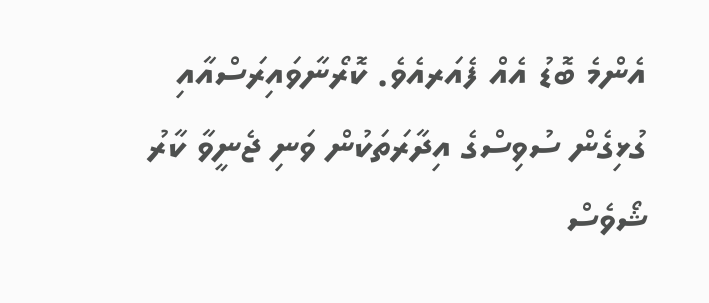އެންމެ ބޮޑު އެއް ފެއަރއެވެ. ކޮރޯނާވައިރަސްއާއި ގުޅިގެން ސުވިސްގެ އިދާރަތަކުން ވަނި ޖެނީވާ ކާރު ޝޯވެސް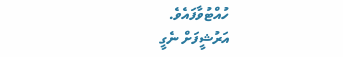ހުއްޓުވާފައެވެ.
އަރުޝީފަށް ނެގީ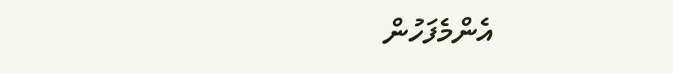އެންމެފަހުން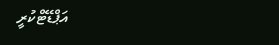އަޕްޑޭޓްކުރީ